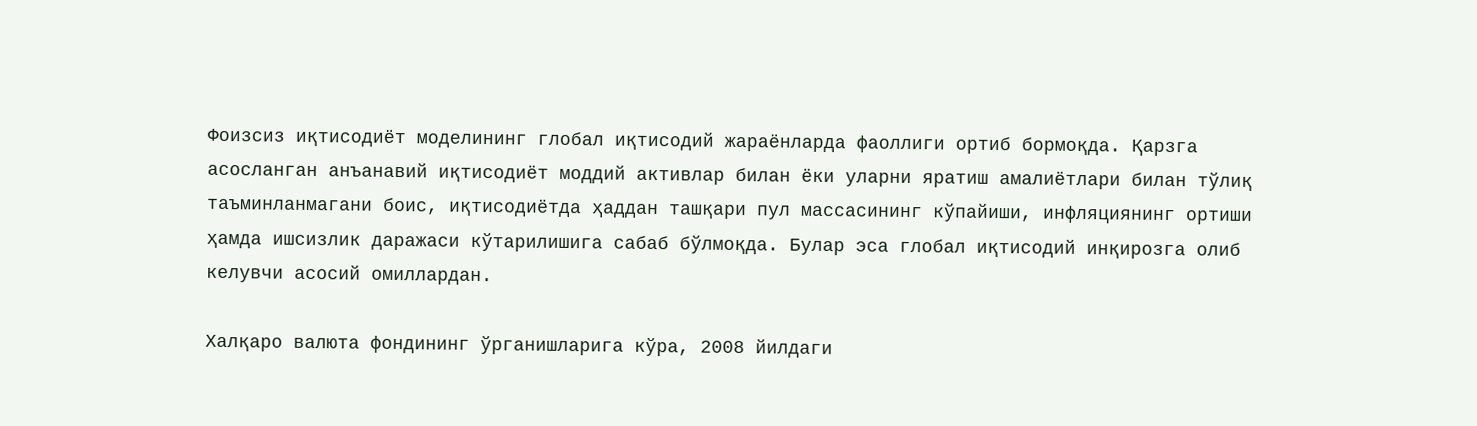Фоизсиз иқтисодиёт моделининг глобал иқтисодий жараёнларда фаоллиги ортиб бормоқда. Қарзга асосланган анъанавий иқтисодиёт моддий активлар билан ёки уларни яратиш амалиётлари билан тўлиқ таъминланмагани боис, иқтисодиётда ҳаддан ташқари пул массасининг кўпайиши, инфляциянинг ортиши ҳамда ишсизлик даражаси кўтарилишига сабаб бўлмоқда. Булар эса глобал иқтисодий инқирозга олиб келувчи асосий омиллардан.

Халқаро валюта фондининг ўрганишларига кўра, 2008 йилдаги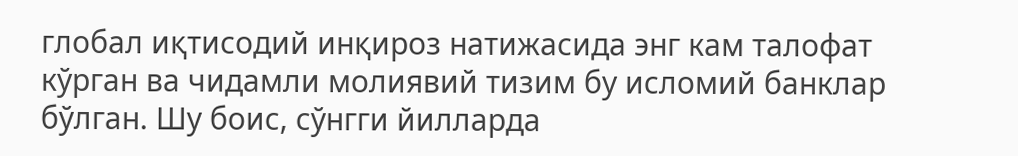глобал иқтисодий инқироз натижасида энг кам талофат кўрган ва чидамли молиявий тизим бу исломий банклар бўлган. Шу боис, сўнгги йилларда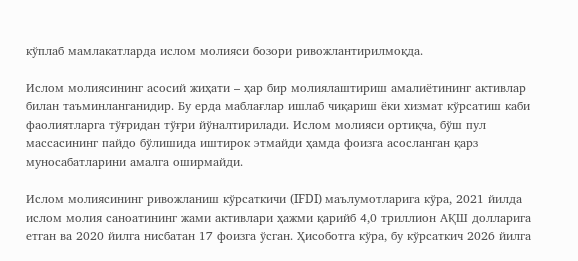кўплаб мамлакатларда ислом молияси бозори ривожлантирилмоқда.

Ислом молиясининг асосий жиҳати – ҳар бир молиялаштириш амалиётининг активлар билан таъминланганидир. Бу ерда маблағлар ишлаб чиқариш ёки хизмат кўрсатиш каби фаолиятларга тўғридан тўғри йўналтирилади. Ислом молияси ортиқча, бўш пул массасининг пайдо бўлишида иштирок этмайди ҳамда фоизга асосланган қарз муносабатларини амалга оширмайди.

Ислом молиясининг ривожланиш кўрсаткичи (IFDI) маълумотларига кўра, 2021 йилда ислом молия саноатининг жами активлари ҳажми қарийб 4,0 триллион АҚШ долларига етган ва 2020 йилга нисбатан 17 фоизга ўсган. Ҳисоботга кўра, бу кўрсаткич 2026 йилга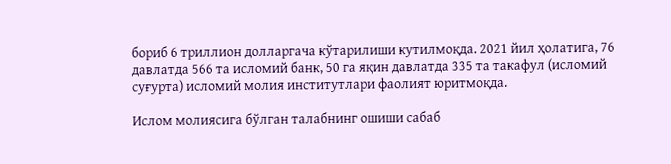бориб 6 триллион долларгача кўтарилиши кутилмоқда. 2021 йил ҳолатига, 76 давлатда 566 та исломий банк, 50 га яқин давлатда 335 та такафул (исломий суғурта) исломий молия институтлари фаолият юритмоқда.

Ислом молиясига бўлган талабнинг ошиши сабаб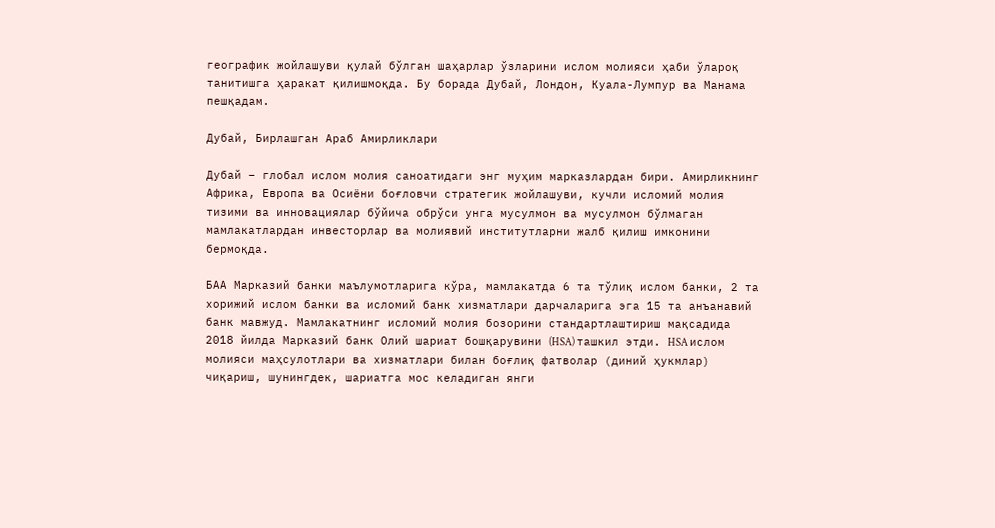географик жойлашуви қулай бўлган шаҳарлар ўзларини ислом молияси ҳаби ўлароқ танитишга ҳаракат қилишмоқда. Бу борада Дубай, Лондон, Куала-Лумпур ва Манама пешқадам.

Дубай, Бирлашган Араб Амирликлари

Дубай – глобал ислом молия саноатидаги энг муҳим марказлардан бири. Амирликнинг Африка, Европа ва Осиёни боғловчи стратегик жойлашуви, кучли исломий молия тизими ва инновациялар бўйича обрўси унга мусулмон ва мусулмон бўлмаган мамлакатлардан инвесторлар ва молиявий институтларни жалб қилиш имконини бермоқда.

БАА Марказий банки маълумотларига кўра, мамлакатда 6 та тўлиқ ислом банки, 2 та хорижий ислом банки ва исломий банк хизматлари дарчаларига эга 15 та анъанавий банк мавжуд. Мамлакатнинг исломий молия бозорини стандартлаштириш мақсадида 2018 йилда Марказий банк Олий шариат бошқарувини (HSA) ташкил этди. HSA ислом молияси маҳсулотлари ва хизматлари билан боғлиқ фатволар (диний ҳукмлар) чиқариш, шунингдек, шариатга мос келадиган янги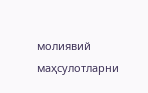молиявий маҳсулотларни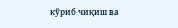кўриб чиқиш ва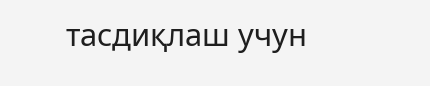тасдиқлаш учун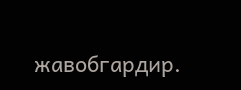жавобгардир.